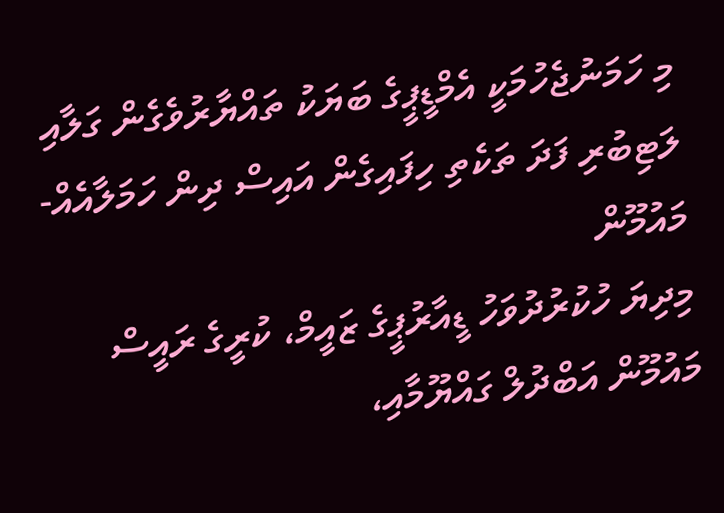މި ހަމަނުޖެހުމަކީ އެމްޑީޕީގެ ބަޔަކު ތައްޔާރުވެގެން ގަލާއި ލަޓިބުރި ފަދަ ތަކެތި ހިފައިގެން އައިސް ދިން ހަމަލާއެއް- މައުމޫން
މިދިޔަ ހުކުރުދުވަހު ޑީއާރުޕީގެ ޒައީމް، ކުރީގެ ރައީސް މައުމޫން އަބްދުލް ގައްޔޫމާއި،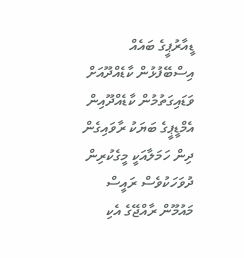ޑީއާރުޕީގެ ބައެއް އިސްބޭފުޅުން ކާޑެއްދޫއަށް ވަޑައިގަތުމުން ކާޑެއްދޫއިން އެމްޑީޕީގެ ބަޔަކު ރާވައިގެން ދިން ހަމަލާއަކީ މީގެކުރިން ދުވަހަކުވެސް ރައީސް މައުމޫން ރާއްޖޭގެ އެކި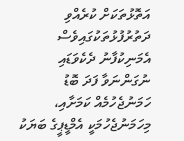އަތޮޅުތަކަށް ކުރެއްވި ދަތުރުފުޅުތަކުގައިވެސް އެމަނިކުފާނު ދެކެވަޑައި ނުގަންނަވާ ފަދަ ބޮޑު ހަމަނުޖެހުމެއް ކަމަށާއި، މިހަމަނުޖެހުމަކީ އެމްޑީޕީގެ ބަޔަކު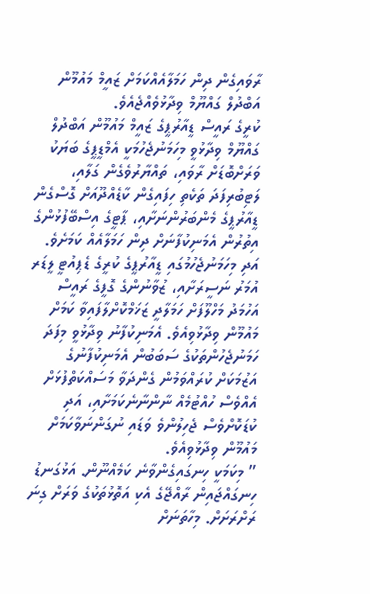ރާވައިގެން ދިން ހަމަލާއެއްކަމަށް ޒައީމް މައުމޫން އަބްދުލް ގައްޔޫމް ވިދާޅުވެއްޖެއެވެ.
ކުރީގެ ރައީސް ޑީއާރުޕީގެ ޒައީމް މައުމޫން އަބްދުލް ގައްޔޫމް ވިދާޅުވީ މިހަމަނުޖެހުމަކީ އެމްޑީޕީގެ ބަޔަކު ވަރަށްބޮޑަށް ރާވައި، ތައްޔާރުވެގެން ގަލާއި، ލަޓިބުރިފަދަ ތަކެތި ހިފައިގެން ކާޑެއްދޫއަށް ގޮސްގެން ޑީއާރުޕީގެ މެންބަރުންނަށާއި، ޕާޓީގެ އިސްބޭފުޅުންގެ އިތުރުން އެމަނިކުފާނަށް ދިން ހަމަލާއެއް ކަމަށެވެ.
އަދި މިހަމަނުޖެހުމުގައި ޑީއާރުޕީގެ ކުރީގެ ޑެޕިއުޓީ ލީޑަރ އުމަރު ނަސީރަށާއި، ޒުވާނުންގެ ގޮފީގެ ރައީސް އަހުމަދު މަހްލޫފަށް ހަމަލާދީ ޒަޚަމްކޮށްލާފައިވާ ކަމަށް މައުމޫން ވިދާޅުވިއެވެ. އެމަނިކުފާނު ވިދާޅުވީ މިފަދަ ހަމަނުޖެހުންތަކުގެ ސަބަބުން އެމަނިކުފާނުގެ އަޒުމަކަށް ކުރައްވަމުން ގެންދަވާ މަސައްކަތްފުޅަށް އެއްވެސް ހުއްޓުމެއް ނާންނާނެކަމަށާއި، އަދި ކުޑަކޮށްވެސް ޖެހިލުންވެ ވަޑައި ނުގަންނަވާކަމަށް މައުމޫން ވިދާޅުވިއެވެ.
” މިކަމަކީ ހިނގައިގެންވާނެ ކަމެއްނޫން. އަޅުގަނޑު ހިނގައްޖައިން ރާއްޖޭގެ އެކި އަތޮޅުތަކުގެ ވަރަށް ގިނަ ރަށްރަށަށް. މިހާތަނަށް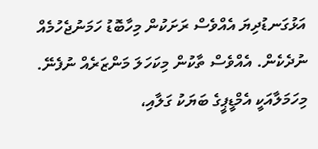އަޅުގަނޑުދިޔަ އެއްވެސް ރަށަކުން މިހާބޮޑު ހަމަނުޖެހުމެއް ނުދެކެން. އެއްވެސް ތާކުން މިކަހަލަ މަންޒަރެއް ނުފެނޭ. މިހަމަލާއަކީ އެމްޑީޕީގެ ބަޔަކު ގަލާއި،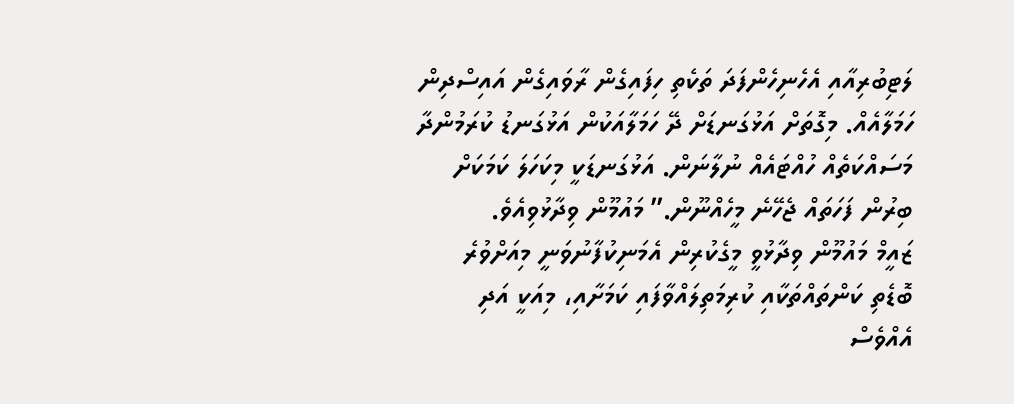ލަޓިބުރިއާއި އެހެނިހެންފަދަ ތަކެތި ހިފައިގެން ރާވައިގެން އައިސްދިން ހަމަލާއެއް. މިގޮތަށް އަޅުގަނޑަށް ދޭ ހަމަލާއަކުން އަޅުގަނޑު ކުރަމުންދާ މަސައްކަތެއް ހުއްޓައެއް ނުލާނަން. އަޅުގަނޑަކީ މިކަހަލަ ކަމަކަށް ބިރުން ފަހަތައް ޖެހޭނެ މީހެއްނޫން.” މައުމޫން ވިދާޅުވިއެވެ.
ޒައީމް މައުމޫން ވިދާޅުވީ މީގެކުރިން އެމަނިކުފާނުވަނީ މިއަށްވުރެ ބޮޑެތި ކަންތައްތަކާއި ކުރިމަތިލައްވާފައި ކަމަށާއި، މިއަކީ އަދި އެއްވެސް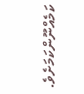ކަމެއްނޫންކަމަށެވެ.